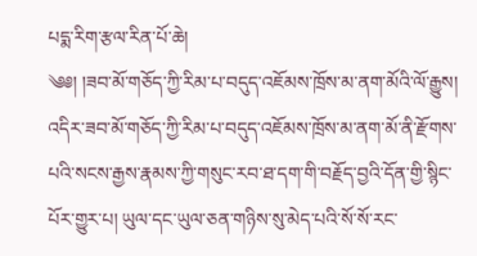པདྨ་རིག་རྩལ་རིན་པོ་ཆེ།
༄༅། །ཟབ་མོ་གཅོད་ཀྱི་རིམ་པ་བདུད་འཇོམས་ཁྲོས་མ་ནག་མོའི་ལོ་རྒྱུས།
འདིར་ཟབ་མོ་གཅོད་ཀྱི་རིམ་པ་བདུད་འཇོམས་ཁྲོས་མ་ནག་མོ་ནི་རྫོགས་པའི་སངས་རྒྱས་རྣམས་ཀྱི་གསུང་རབ་ཐ་དག་གི་བརྗོད་བྱའི་དོན་གྱི་སྙིང་པོར་གྱུར་པ། ཡུལ་དང་ཡུལ་ཅན་གཉིས་སུ་མེད་པའི་སོ་སོ་རང་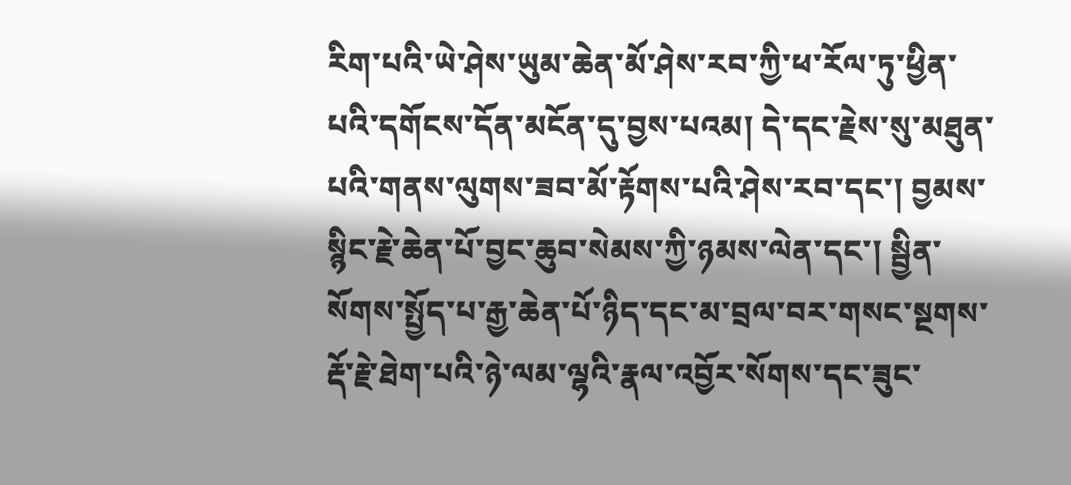རིག་པའི་ཡེ་ཤེས་ཡུམ་ཆེན་མོ་ཤེས་རབ་ཀྱི་ཕ་རོལ་ཏུ་ཕྱིན་པའི་དགོངས་དོན་མངོན་དུ་བྱས་པའམ། དེ་དང་རྗེས་སུ་མཐུན་པའི་གནས་ལུགས་ཟབ་མོ་རྟོགས་པའི་ཤེས་རབ་དང་། བྱམས་སྙིང་རྗེ་ཆེན་པོ་བྱང་ཆུབ་སེམས་ཀྱི་ཉམས་ལེན་དང་། སྦྱིན་སོགས་སྤྱོད་པ་རྒྱ་ཆེན་པོ་ཉིད་དང་མ་བྲལ་བར་གསང་སྔགས་རྡོ་རྗེ་ཐེག་པའི་ཉེ་ལམ་ལྷའི་རྣལ་འབྱོར་སོགས་དང་ཟུང་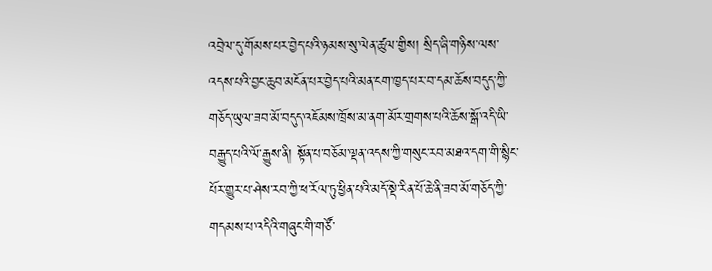འབྲེལ་དུ་གོམས་པར་བྱེད་པའི་ཉམས་སུ་ལེན་ཚུལ་གྱིས། སྲིད་ཞི་གཉིས་ལས་འདས་པའི་བྱང་ཆུབ་མངོན་པར་བྱེད་པའི་མན་ངག་ཁྱད་པར་བ་དམ་ཆོས་བདུད་ཀྱི་གཅོད་ཡུལ་ཟབ་མོ་བདུད་འཇོམས་ཁྲོས་མ་ནག་མོར་གྲགས་པའི་ཆོས་སྒོ་འདི་ཡི་བརྒྱུད་པའི་ལོ་རྒྱུས་ནི། སྟོན་པ་བཅོམ་ལྡན་འདས་ཀྱི་གསུང་རབ་མཐའ་དག་གི་སྙིང་པོར་གྱུར་པ་ཤེས་རབ་ཀྱི་ཕ་རོལ་ཏུ་ཕྱིན་པའི་མདོ་སྡེ་རིན་པོ་ཆེ་ནི་ཟབ་མོ་གཅོད་ཀྱི་གདམས་པ་འདིའི་གཞུང་གི་གཙོ་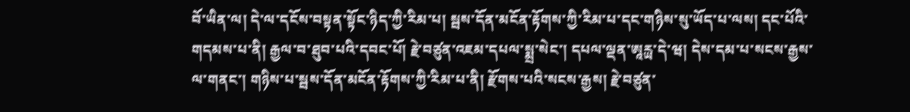བོ་ཡིན་ལ། དེ་ལ་དངོས་བསྟན་སྟོང་ཉིད་ཀྱི་རིམ་པ། སྦས་དོན་མངོན་རྟོགས་ཀྱི་རིམ་པ་དང་གཉིས་སུ་ཡོད་པ་ལས། དང་པོའི་གདམས་པ་ནི། རྒྱལ་བ་ཐུབ་པའི་དབང་པོ། རྗེ་བཙུན་འཇམ་དཔལ་སྨྲ་སེང་། དཔལ་ལྡན་ཨཱརྻ་དེ་ཝ། དེས་དམ་པ་སངས་རྒྱས་ལ་གནང་། གཉིས་པ་སྦས་དོན་མངོན་རྟོགས་ཀྱི་རིམ་པ་ནི། རྫོགས་པའི་སངས་རྒྱས། རྗེ་བཙུན་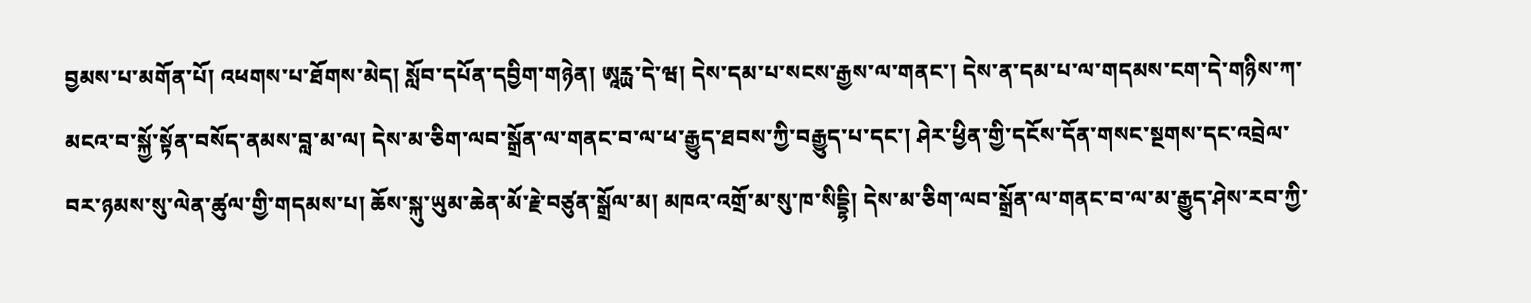བྱམས་པ་མགོན་པོ། འཕགས་པ་ཐོགས་མེད། སློབ་དཔོན་དབྱིག་གཉེན། ཨཱརྻ་དེ་ཝ། དེས་དམ་པ་སངས་རྒྱས་ལ་གནང་། དེས་ན་དམ་པ་ལ་གདམས་ངག་དེ་གཉིས་ཀ་མངའ་བ་སྐྱོ་སྟོན་བསོད་ནམས་བླ་མ་ལ། དེས་མ་ཅིག་ལབ་སྒྲོན་ལ་གནང་བ་ལ་ཕ་རྒྱུད་ཐབས་ཀྱི་བརྒྱུད་པ་དང་། ཤེར་ཕྱིན་གྱི་དངོས་དོན་གསང་སྔགས་དང་འབྲེལ་བར་ཉམས་སུ་ལེན་ཚུལ་གྱི་གདམས་པ། ཆོས་སྐུ་ཡུམ་ཆེན་མོ་རྗེ་བཙུན་སྒྲོལ་མ། མཁའ་འགྲོ་མ་སུ་ཁ་སིདྡྷི། དེས་མ་ཅིག་ལབ་སྒྲོན་ལ་གནང་བ་ལ་མ་རྒྱུད་ཤེས་རབ་ཀྱི་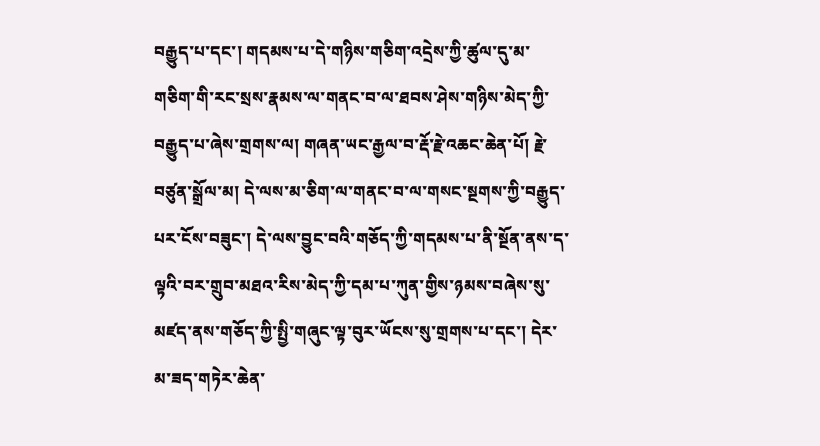བརྒྱུད་པ་དང་། གདམས་པ་དེ་གཉིས་གཅིག་འདྲེས་ཀྱི་ཚུལ་དུ་མ་གཅིག་གི་རང་སྲས་རྣམས་ལ་གནང་བ་ལ་ཐབས་ཤེས་གཉིས་མེད་ཀྱི་བརྒྱུད་པ་ཞེས་གྲགས་ལ། གཞན་ཡང་རྒྱལ་བ་རྡོ་རྗེ་འཆང་ཆེན་པོ། རྗེ་བཙུན་སྒྲོལ་མ། དེ་ལས་མ་ཅིག་ལ་གནང་བ་ལ་གསང་སྔགས་ཀྱི་བརྒྱུད་པར་ངོས་བཟུང་། དེ་ལས་བྱུང་བའི་གཅོད་ཀྱི་གདམས་པ་ནི་སྔོན་ནས་ད་ལྟའི་བར་གྲུབ་མཐའ་རིས་མེད་ཀྱི་དམ་པ་ཀུན་གྱིས་ཉམས་བཞེས་སུ་མཛད་ནས་གཅོད་ཀྱི་སྤྱི་གཞུང་ལྟ་བུར་ཡོངས་སུ་གྲགས་པ་དང་། དེར་མ་ཟད་གཏེར་ཆེན་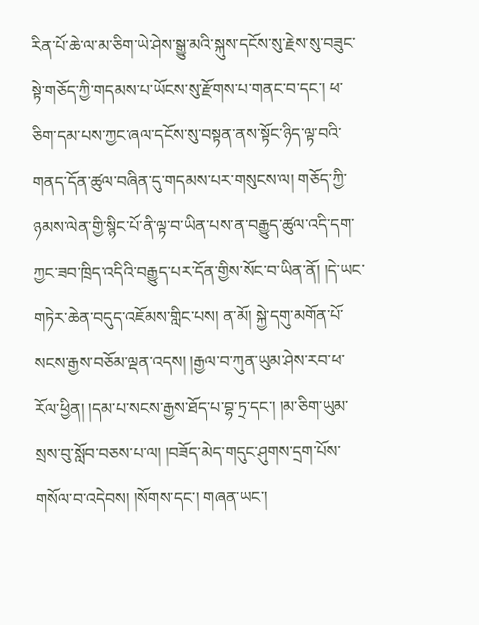རིན་པོ་ཆེ་ལ་མ་ཅིག་ཡེ་ཤེས་སྒྱུ་མའི་སྐུས་དངོས་སུ་རྗེས་སུ་བཟུང་སྟེ་གཅོད་ཀྱི་གདམས་པ་ཡོངས་སུ་རྫོགས་པ་གནང་བ་དང་། ཕ་ཅིག་དམ་པས་ཀྱང་ཞལ་དངོས་སུ་བསྟན་ནས་སྟོང་ཉིད་ལྟ་བའི་གནད་དོན་ཚུལ་བཞིན་དུ་གདམས་པར་གསུངས་ལ། གཅོད་ཀྱི་ཉམས་ལེན་གྱི་སྙིང་པོ་ནི་ལྟ་བ་ཡིན་པས་ན་བརྒྱུད་ཚུལ་འདི་དག་ཀྱང་ཟབ་ཁྲིད་འདིའི་བརྒྱུད་པར་དོན་གྱིས་སོང་བ་ཡིན་ནོ། །དེ་ཡང་གཏེར་ཆེན་བདུད་འཇོམས་གླིང་པས། ན་མོ། སྐྱེ་དགུ་མགོན་པོ་སངས་རྒྱས་བཅོམ་ལྡན་འདས། །རྒྱལ་བ་ཀུན་ཡུམ་ཤེས་རབ་ཕ་རོལ་ཕྱིན། །དམ་པ་སངས་རྒྱས་ཐོད་པ་བྷ་ཏྲ་དང་། །མ་ཅིག་ཡུམ་སྲས་བུ་སློབ་བཅས་པ་ལ། །བཟོད་མེད་གདུང་ཤུགས་དྲག་པོས་གསོལ་བ་འདེབས། །སོགས་དང་། གཞན་ཡང་།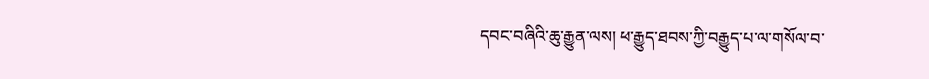དབང་བཞིའི་ཆུ་རྒྱུན་ལས། ཕ་རྒྱུད་ཐབས་ཀྱི་བརྒྱུད་པ་ལ་གསོལ་བ་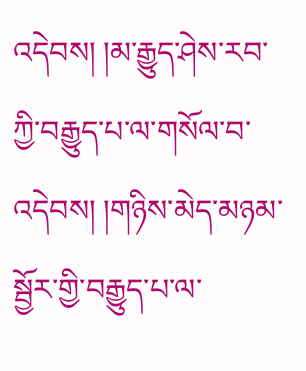འདེབས། །མ་རྒྱུད་ཤེས་རབ་ཀྱི་བརྒྱུད་པ་ལ་གསོལ་བ་འདེབས། །གཉིས་མེད་མཉམ་སྦྱོར་གྱི་བརྒྱུད་པ་ལ་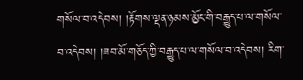གསོལ་བ་འདེབས། །རྟོགས་ལྡན་ཉམས་མྱོང་གི་བརྒྱུད་པ་ལ་གསོལ་བ་འདེབས། །ཟབ་མོ་གཅོད་ཀྱི་བརྒྱུད་པ་ལ་གསོལ་བ་འདེབས། རིག་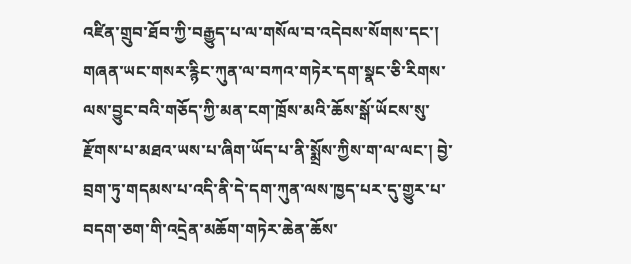འཛིན་གྲུབ་ཐོབ་ཀྱི་བརྒྱུད་པ་ལ་གསོལ་བ་འདེབས་སོགས་དང་། གཞན་ཡང་གསར་རྙིང་ཀུན་ལ་བཀའ་གཏེར་དག་སྣང་ཅི་རིགས་ལས་བྱུང་བའི་གཅོད་ཀྱི་མན་ངག་ཁྲོས་མའི་ཆོས་སྒོ་ཡོངས་སུ་རྫོགས་པ་མཐའ་ཡས་པ་ཞིག་ཡོད་པ་ནི་སྨྲོས་ཀྱིས་ག་ལ་ལང་། བྱེ་བྲག་ཏུ་གདམས་པ་འདི་ནི་དེ་དག་ཀུན་ལས་ཁྱད་པར་དུ་གྱུར་པ་བདག་ཅག་གི་འདྲེན་མཆོག་གཏེར་ཆེན་ཆོས་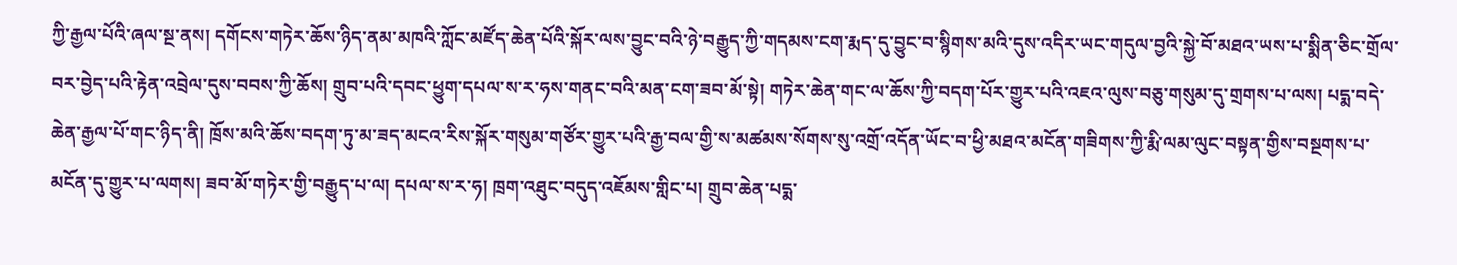ཀྱི་རྒྱལ་པོའི་ཞལ་སྔ་ནས། དགོངས་གཏེར་ཆོས་ཉིད་ནམ་མཁའི་ཀློང་མཛོད་ཆེན་པོའི་སྐོར་ལས་བྱུང་བའི་ཉེ་བརྒྱུད་ཀྱི་གདམས་ངག་རྨད་དུ་བྱུང་བ་སྙིགས་མའི་དུས་འདིར་ཡང་གདུལ་བྱའི་སྐྱེ་བོ་མཐའ་ཡས་པ་སྨིན་ཅིང་གྲོལ་བར་བྱེད་པའི་རྟེན་འབྲེལ་དུས་བབས་ཀྱི་ཆོས། གྲུབ་པའི་དབང་ཕྱུག་དཔལ་ས་ར་ཧས་གནང་བའི་མན་ངག་ཟབ་མོ་སྟེ། གཏེར་ཆེན་གང་ལ་ཆོས་ཀྱི་བདག་པོར་གྱུར་པའི་འཇའ་ལུས་བཅུ་གསུམ་དུ་གྲགས་པ་ལས། པདྨ་བདེ་ཆེན་རྒྱལ་པོ་གང་ཉིད་ནི། ཁྲོས་མའི་ཆོས་བདག་ཏུ་མ་ཟད་མངའ་རིས་སྐོར་གསུམ་གཙོར་གྱུར་པའི་རྒྱ་བལ་གྱི་ས་མཚམས་སོགས་སུ་འགྲོ་འདོན་ཡོང་བ་ཕྱི་མཐའ་མངོན་གཟིགས་ཀྱི་རྨི་ལམ་ལུང་བསྟན་གྱིས་བསྔགས་པ་མངོན་དུ་གྱུར་པ་ལགས། ཟབ་མོ་གཏེར་གྱི་བརྒྱུད་པ་ལ། དཔལ་ས་ར་ཧ། ཁྲག་འཐུང་བདུད་འཇོམས་གླིང་པ། གྲུབ་ཆེན་པདྨ་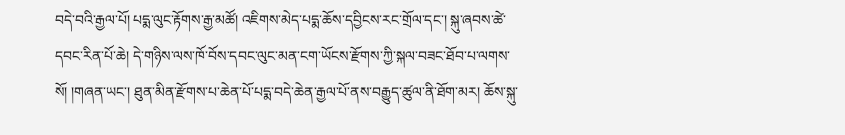བདེ་བའི་རྒྱལ་པོ། པདྨ་ལུང་རྟོགས་རྒྱ་མཚོ། འཇིགས་མེད་པདྨ་ཆོས་དབྱིངས་རང་གྲོལ་དང་། སྐུ་ཞབས་ཚེ་དབང་རིན་པོ་ཆེ། དེ་གཉིས་ལས་ཁོ་བོས་དབང་ལུང་མན་ངག་ཡོངས་རྫོགས་ཀྱི་སྐལ་བཟང་ཐོབ་པ་ལགས་སོ། །གཞན་ཡང་། ཐུན་མིན་རྫོགས་པ་ཆེན་པོ་པདྨ་བདེ་ཆེན་རྒྱལ་པོ་ནས་བརྒྱུད་ཚུལ་ནི་ཐོག་མར། ཆོས་སྐུ་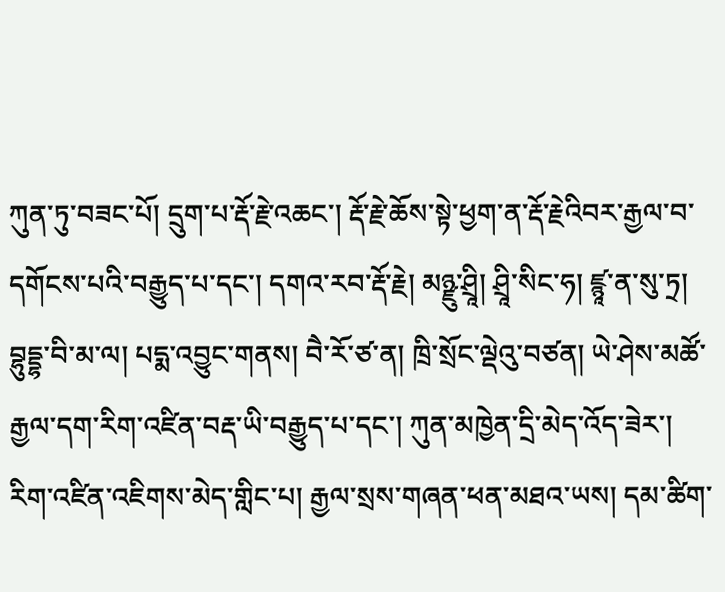ཀུན་ཏུ་བཟང་པོ། དྲུག་པ་རྡོ་རྗེ་འཆང་། རྡོ་རྗེ་ཆོས་སྟེ་ཕྱག་ན་རྡོ་རྗེའིབར་རྒྱལ་བ་དགོངས་པའི་བརྒྱུད་པ་དང་། དགའ་རབ་རྡོ་རྗེ། མཉྫུ་ཤྲཱི། ཤྲཱི་སིང་ཧ། ཛྙཱ་ན་སུ་ཏྲ། བྷུདྡྷ་བི་མ་ལ། པདྨ་འབྱུང་གནས། བཻ་རོ་ཙ་ན། ཁྲི་སྲོང་ལྡེའུ་བཙན། ཡེ་ཤེས་མཚོ་རྒྱལ་དག་རིག་འཛིན་བརྡ་ཡི་བརྒྱུད་པ་དང་། ཀུན་མཁྱེན་དྲི་མེད་འོད་ཟེར་། རིག་འཛིན་འཇིགས་མེད་གླིང་པ། རྒྱལ་སྲས་གཞན་ཕན་མཐའ་ཡས། དམ་ཚིག་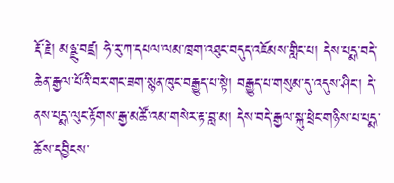རྡོ་རྗེ། མཉྫུ་བཛྲ། ཧེ་རུ་ཀ་དཔལ་ལམ་ཁྲག་འཐུང་བདུད་འཇོམས་གླིང་པ། དེས་པདྨ་བདེ་ཆེན་རྒྱལ་པོའི་བར་གང་ཟག་སྙན་ཁུང་བརྒྱུད་པ་སྟེ། བརྒྱུད་པ་གསུམ་དུ་འདུས་ཤིང་། དེ་ནས་པདྨ་ལུང་རྟོགས་རྒྱ་མཚོ་འམ་གསེར་རྟ་བླ་མ། དེས་བདེ་རྒྱལ་སྐུ་ཕྲེང་གཉིས་པ་པདྨ་ཆོས་དབྱིངས་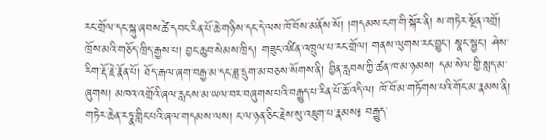རང་གྲོལ་དང་སྐུ་ཞབས་ཚེ་དབང་རིན་པོ་ཆེ་གཉིས་དང་དེ་ལས་ཁོ་བོས་མནོས་སོ། །གདམས་ངག་གི་སྐོར་ནི། ས་གཏེར་སྔོན་འགྲོ། ཁྲོས་མའི་གཅོད་ཁྲིད་རྒྱས་པ། བྱང་ཆུབ་སེམས་ཁྲིད། གཟུང་འཛིན་འཁྲུལ་པ་རང་གྲོལ། གནས་ལུགས་རང་བྱུང་། སྣང་སྦྱང་། ཤེས་རིག་རྡོ་རྗེ་རྣོན་པོ། ཐོད་རྒལ་ཞག་བརྒྱ་མ་དང་ཟླ་དྲུག་མ་བཅས་སོགས་ནི། བྱིན་རླབས་ཀྱི་ཚན་ཁ་མ་ཉམས། དམ་སེལ་གྱི་སླད་མ་ཞུགས། མཁའ་འགྲོའི་ཞལ་རླངས་མ་ཡལ་བར་བཞུགས་པའི་བརྒྱུད་པ་རིན་པོ་ཆོ་འདི་ལ། ཁོ་བོ་མ་གཏོགས་པའི་གོང་མ་རྣམས་ནི། གཏེར་ཆེན་རཏྣ་གླིང་པའི་ཞལ་གདམས་ལས། ང་ལ་ཉན་ཅིང་རྗེས་སུ་འཇུག་པ་རྣམས༔ བརྒྱུད་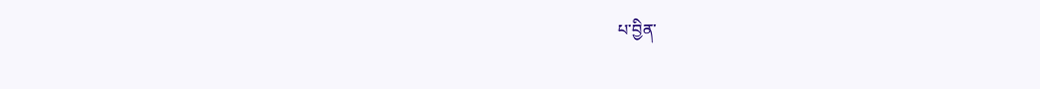པ་བྱིན་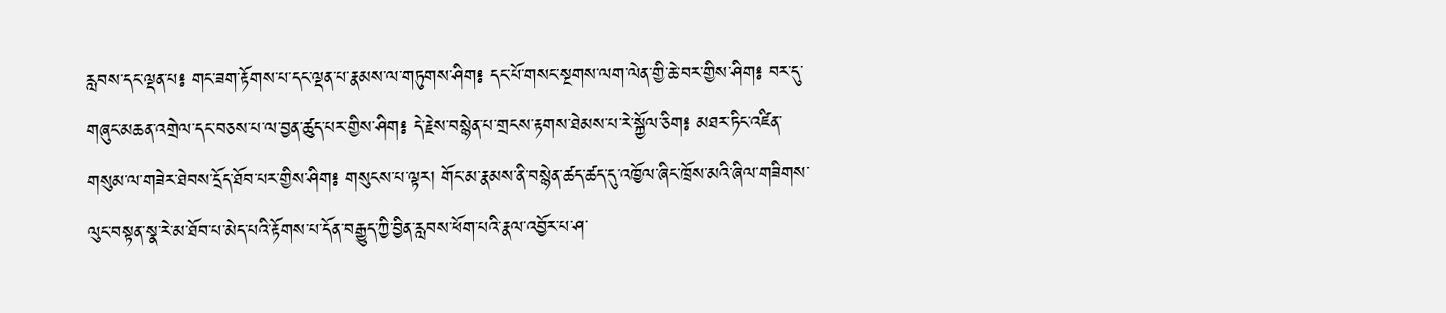རླབས་དང་ལྡན་པ༔ གང་ཟག་རྟོགས་པ་དང་ལྡན་པ་རྣམས་ལ་གཏུགས་ཤིག༔ དང་པོ་གསང་སྔགས་ལག་ལེན་གྱི་ཆེ་བར་གྱིས་ཤིག༔ བར་དུ་གཞུང་མཆན་འགྲེལ་དང་བཅས་པ་ལ་བྱན་ཚུད་པར་གྱིས་ཤིག༔ དེ་རྗེས་བསྙེན་པ་གྲངས་རྟགས་ཐེམས་པ་རེ་སྐྱོལ་ཅིག༔ མཐར་ཏིང་འཛིན་གསུམ་ལ་གཟེར་ཐེབས་དྲོད་ཐོབ་པར་གྱིས་ཤིག༔ གསུངས་པ་ལྟར། གོང་མ་རྣམས་ནི་བསྙེན་ཚད་ཚད་དུ་འཁྱོལ་ཞིང་ཁྲོས་མའི་ཞིལ་གཟིགས་ལུང་བསྟན་སྣ་རེ་མ་ཐོབ་པ་མེད་པའི་རྟོགས་པ་དོན་བརྒྱུད་ཀྱི་བྱིན་རླབས་ཕོག་པའི་རྣལ་འབྱོར་པ་ཤ་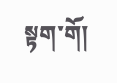སྟག་གོ།